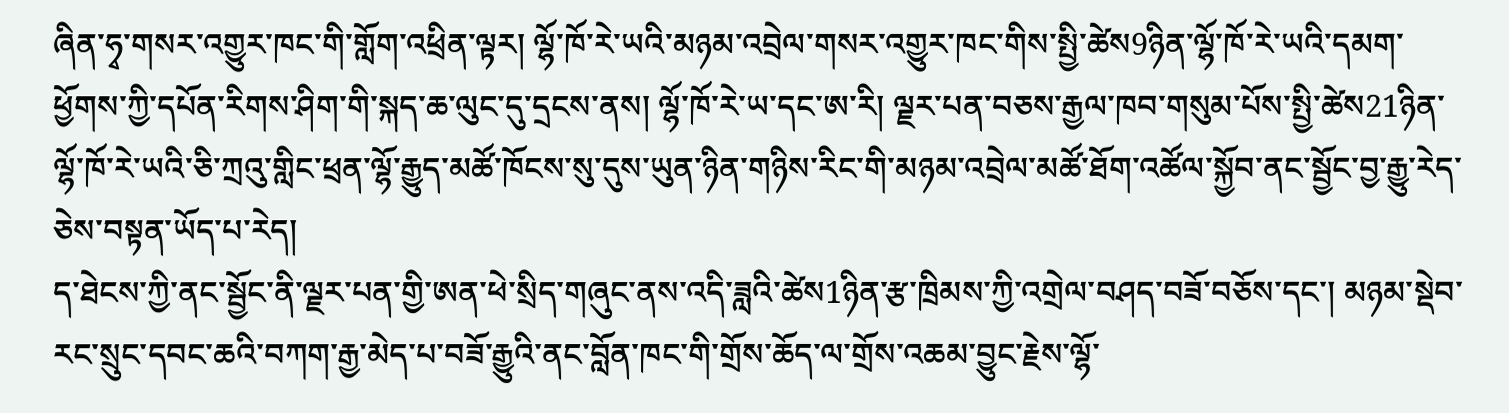ཞིན་ཧྭ་གསར་འགྱུར་ཁང་གི་གློག་འཕྲིན་ལྟར། ལྷོ་ཁོ་རེ་ཡའི་མཉམ་འབྲེལ་གསར་འགྱུར་ཁང་གིས་སྤྱི་ཚེས9ཉིན་ལྷོ་ཁོ་རེ་ཡའི་དམག་ཕྱོགས་ཀྱི་དཔོན་རིགས་ཤིག་གི་སྐད་ཆ་ལུང་དུ་དྲངས་ནས། ལྷོ་ཁོ་རེ་ཡ་དང་ཨ་རི། ལྗར་པན་བཅས་རྒྱལ་ཁབ་གསུམ་པོས་སྤྱི་ཚེས21ཉིན་ལྷོ་ཁོ་རེ་ཡའི་ཅི་ཀྲའུ་གླིང་ཕྲན་ལྷོ་རྒྱུད་མཚོ་ཁོངས་སུ་དུས་ཡུན་ཉིན་གཉིས་རིང་གི་མཉམ་འབྲེལ་མཚོ་ཐོག་འཚོལ་སྐྱོབ་ནང་སྦྱོང་བྱ་རྒྱུ་རེད་ཅེས་བསྟན་ཡོད་པ་རེད།
ད་ཐེངས་ཀྱི་ནང་སྦྱོང་ནི་ལྗར་པན་གྱི་ཨན་ཕེ་སྲིད་གཞུང་ནས་འདི་ཟླའི་ཚེས1ཉིན་རྩ་ཁྲིམས་ཀྱི་འགྲེལ་བཤད་བཟོ་བཅོས་དང་། མཉམ་སྡེབ་རང་སྲུང་དབང་ཆའི་བཀག་རྒྱ་མེད་པ་བཟོ་རྒྱུའི་ནང་བློན་ཁང་གི་གྲོས་ཆོད་ལ་གྲོས་འཆམ་བྱུང་རྗེས་ལྷོ་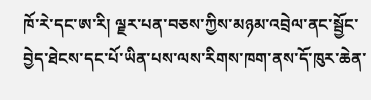ཁོ་རེ་དང་ཨ་རི། ལྗར་པན་བཅས་ཀྱིས་མཉམ་འབྲེལ་ནང་སྦྱོང་བྱེད་ཐེངས་དང་པོ་ཡིན་པས་ལས་རིགས་ཁག་ནས་དོ་ཁུར་ཆེན་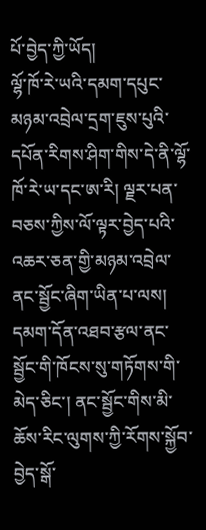པོ་བྱེད་ཀྱི་ཡོད།
ལྷོ་ཁོ་རེ་ཡའི་དམག་དཔུང་མཉམ་འབྲེལ་དྲག་ཇུས་པུའི་དཔོན་རིགས་ཤིག་གིས་དེ་ནི་ལྷོ་ཁོ་རེ་ཡ་དང་ཨ་རི། ལྗར་པན་བཅས་ཀྱིས་ལོ་ལྟར་བྱེད་པའི་འཆར་ཅན་གྱི་མཉམ་འབྲེལ་ནང་སྦྱོང་ཞིག་ཡིན་པ་ལས། དམག་དོན་འཐབ་རྩལ་ནང་སྦྱོང་གི་ཁོངས་སུ་གཏོགས་གི་མེད་ཅིང་། ནང་སྦྱོང་གིས་མི་ཆོས་རིང་ལུགས་ཀྱི་རོགས་སྐྱོབ་བྱེད་སྒོ་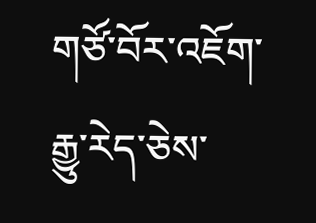གཙོ་བོར་འཇོག་རྒྱུ་རེད་ཅེས་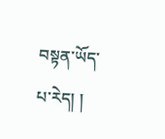བསྟན་ཡོད་པ་རེད། །